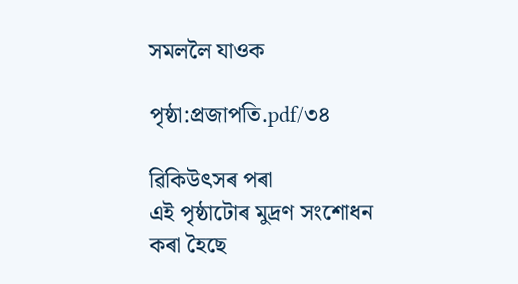সমললৈ যাওক

পৃষ্ঠা:প্ৰজাপতি.pdf/৩৪

ৱিকিউৎসৰ পৰা
এই পৃষ্ঠাটোৰ মুদ্ৰণ সংশোধন কৰা হৈছে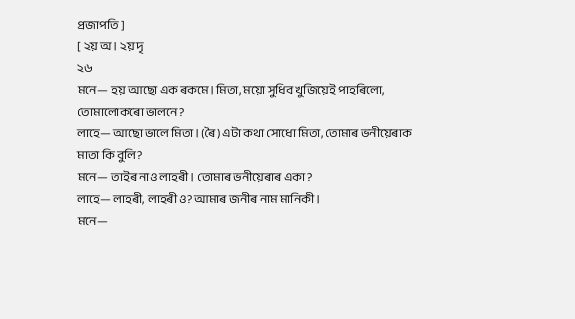প্ৰজাপতি ]
[ ২য় অ। ২য় দৃ
২৬
মনে— হয় আছো এক ৰকমে। মিতা, ময়ো সুধিব খুজিয়েই পাহৰিলো, তোমালোকৰো ভালনে?
লাহে— আছো ভালে মিতা। (ৰৈ) এটা কথা সোধো মিতা, তোমাৰ ভনীয়েৰাক মাতা কি বুলি?
মনে— তাইৰ নাও লাহৰী। তোমাৰ ভনীয়েৰাৰ একা?
লাহে— লাহৰী, লাহৰী ও? আমাৰ জনীৰ নাম মানিকী।
মনে—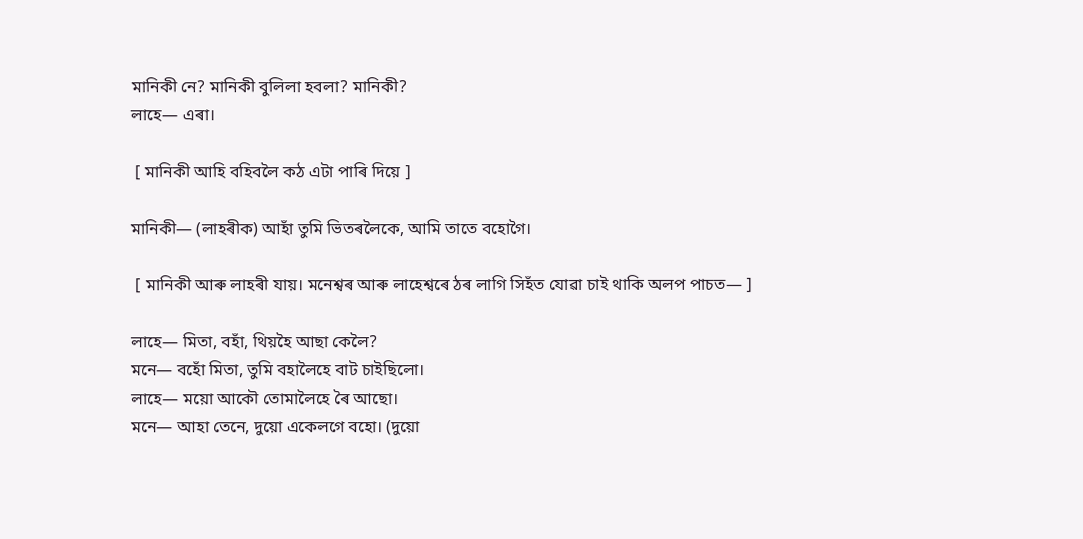মানিকী নে? মানিকী বুলিলা হবলা? মানিকী?
লাহে— এৰা।

 [ মানিকী আহি বহিবলৈ কঠ এটা পাৰি দিয়ে ]

মানিকী— (লাহৰীক) আহাঁ তুমি ভিতৰলৈকে, আমি তাতে বহোগৈ।

 [ মানিকী আৰু লাহৰী যায়। মনেশ্বৰ আৰু লাহেশ্বৰে ঠৰ লাগি সিহঁত যোৱা চাই থাকি অলপ পাচত— ]

লাহে— মিতা, বহাঁ, থিয়হৈ আছা কেলৈ?
মনে— বহোঁ মিতা, তুমি বহালৈহে বাট চাইছিলো।
লাহে— ময়ো আকৌ তোমালৈহে ৰৈ আছো।
মনে— আহা তেনে, দুয়ো একেলগে বহো। (দুয়ো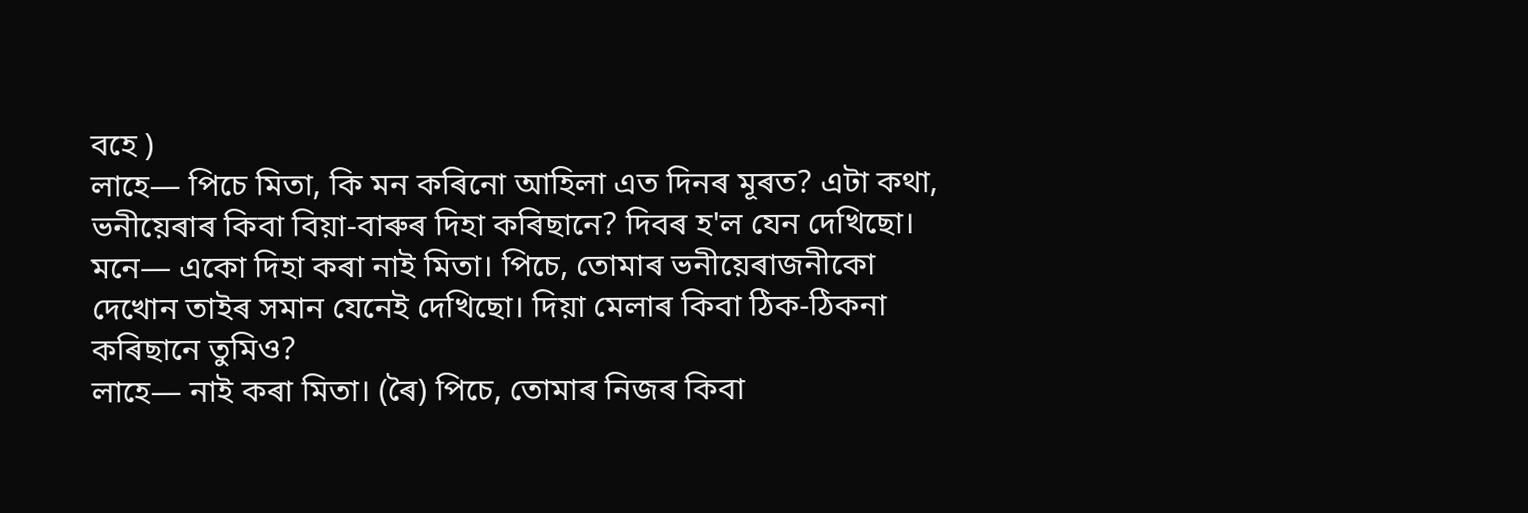বহে )
লাহে— পিচে মিতা, কি মন কৰিনো আহিলা এত দিনৰ মূৰত? এটা কথা, ভনীয়েৰাৰ কিবা বিয়া-বাৰুৰ দিহা কৰিছানে? দিবৰ হ'ল যেন দেখিছো।
মনে— একো দিহা কৰা নাই মিতা। পিচে, তোমাৰ ভনীয়েৰাজনীকো দেখোন তাইৰ সমান যেনেই দেখিছো। দিয়া মেলাৰ কিবা ঠিক-ঠিকনা কৰিছানে তুমিও?
লাহে— নাই কৰা মিতা। (ৰৈ) পিচে, তোমাৰ নিজৰ কিবা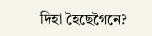দিহা হৈছেগৈনে?